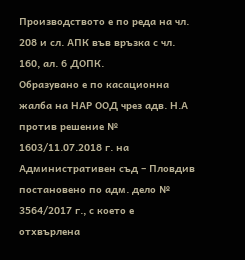Производството е по реда на чл. 208 и сл. АПК във връзка с чл. 160, ал. 6 ДОПК.
Образувано е по касационна жалба на НАР ООД чрез адв. Н.А против решение № 1603/11.07.2018 г. на Административен съд – Пловдив постановено по адм. дело № 3564/2017 г., с което е отхвърлена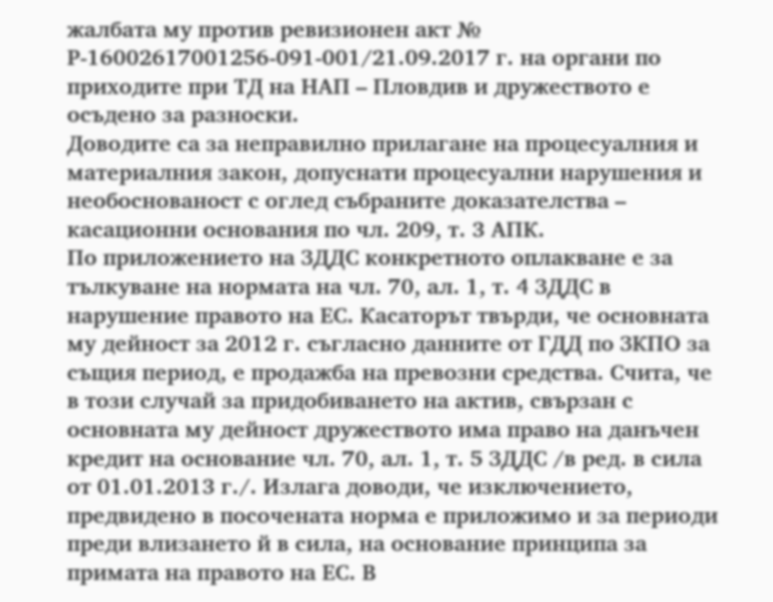жалбата му против ревизионен акт № Р-16002617001256-091-001/21.09.2017 г. на органи по приходите при ТД на НАП – Пловдив и дружеството е осъдено за разноски.
Доводите са за неправилно прилагане на процесуалния и материалния закон, допуснати процесуални нарушения и необоснованост с оглед събраните доказателства – касационни основания по чл. 209, т. 3 АПК.
По приложението на ЗДДС конкретното оплакване е за тълкуване на нормата на чл. 70, ал. 1, т. 4 ЗДДС в нарушение правото на ЕС. Касаторът твърди, че основната му дейност за 2012 г. съгласно данните от ГДД по ЗКПО за същия период, е продажба на превозни средства. Счита, че в този случай за придобиването на актив, свързан с основната му дейност дружеството има право на данъчен кредит на основание чл. 70, ал. 1, т. 5 ЗДДС /в ред. в сила от 01.01.2013 г./. Излага доводи, че изключението, предвидено в посочената норма е приложимо и за периоди преди влизането й в сила, на основание принципа за примата на правото на ЕС. В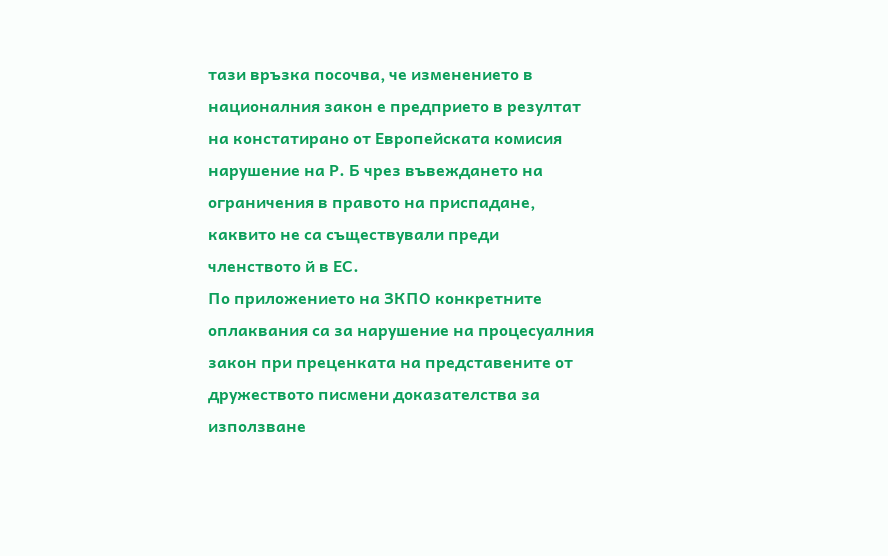тази връзка посочва, че изменението в националния закон е предприето в резултат на констатирано от Европейската комисия нарушение на Р. Б чрез въвеждането на ограничения в правото на приспадане, каквито не са съществували преди членството й в ЕС.
По приложението на ЗКПО конкретните оплаквания са за нарушение на процесуалния закон при преценката на представените от дружеството писмени доказателства за използване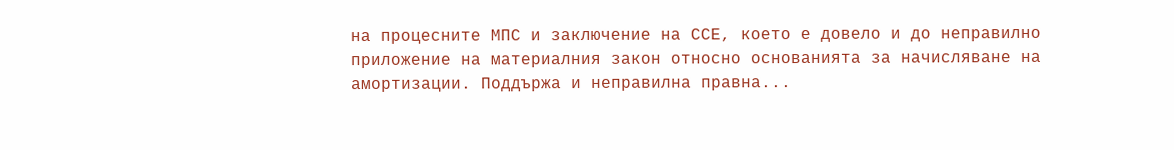на процесните МПС и заключение на ССЕ, което е довело и до неправилно приложение на материалния закон относно основанията за начисляване на амортизации. Поддържа и неправилна правна...